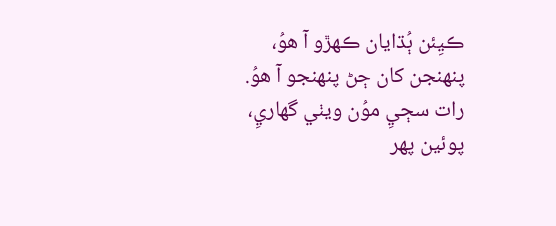ڪيِئن ٻُڌايان ڪھڙو آ ھوُ،
پنھنجن کان ڄڻ پنھنجو آ ھوُ.
رات سڄيِ موُن ويٺي گھاريِ،
پوئين پھر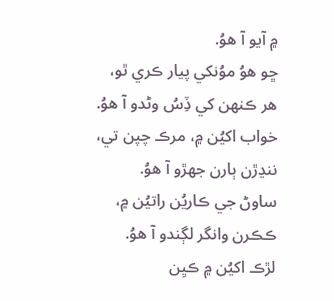۾ آيو آ ھوُ.
ڇو ھوُ موُنکي پيار ڪري ٿو،
ھر ڪنھن کي ڏِسُ وڻدو آ ھوُ.
خواب اکيُن ۾، مرڪ چپن تي،
ننڍڙن ٻارن جھڙو آ ھوُ.
ساوڻ جي ڪاريُن راتيُن ۾،
ڪڪرن وانگر لڳندو آ ھوُ.
لڙڪ اکيُن ۾ ڪيِن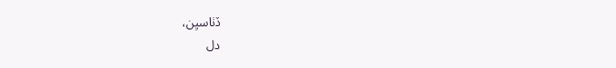ڏٺاسيِن،
دل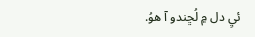ئيِ دل ۾ لُڇندو آ ھوُ.